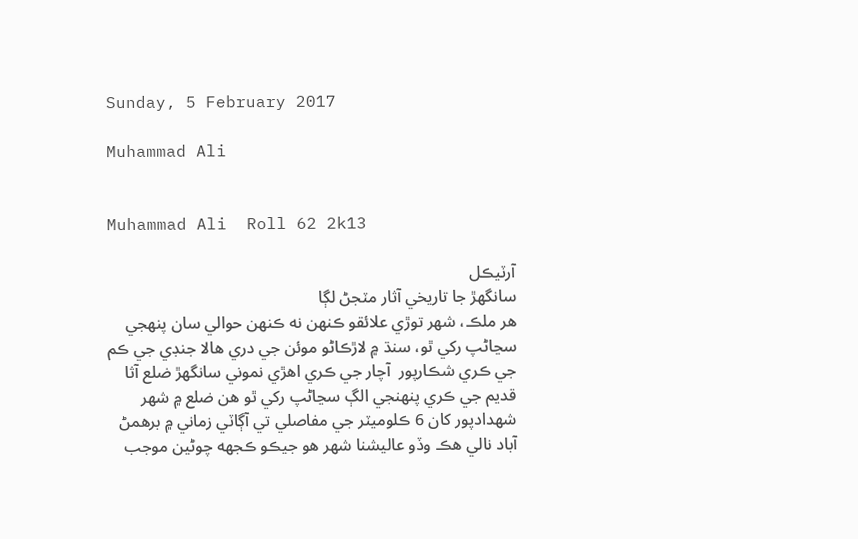Sunday, 5 February 2017

Muhammad Ali


Muhammad Ali  Roll 62 2k13

آرٽيڪل
سانگهڙ جا تاريخي آثار مٽجڻ لڳا
هر ملڪ، شهر توڙي علائقو ڪنهن نه ڪنهن حوالي سان پنهجي سڃاڻپ رکي ٿو، سنڌ ۾ لاڙڪاڻو موئن جي دري هالا جنڊي جي ڪم جي ڪري شڪارپور  آچار جي ڪري اهڙي نموني سانگهڙ ضلع آثا قديم جي ڪري پنهنجي الڳ سڃاڻپ رکي ٿو هن ضلع ۾ شهر شهدادپور کان 6 ڪلوميٽر جي مفاصلي تي آڳاٽي زماني ۾ برهمڻ آباد نالي هڪ وڏو عاليشنا شهر هو جيڪو ڪجهه چوڻين موجب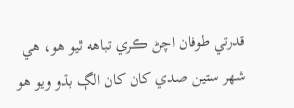قدرتي طوفان اچڻ ڪري تباهه ٿيو هو، هي شهر ستين صدي کان کان الڳ بڌو ويو هو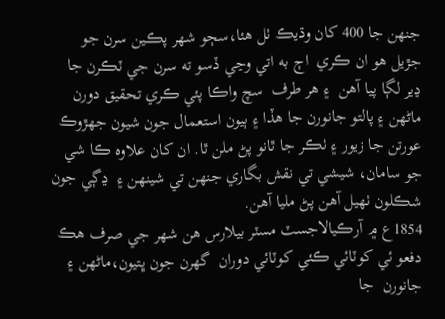جنهن جا 400 کان وڌيڪ ٺل هئا،سڄو شهر پڪين سرن جو جڙيل هو ان ڪري  اڄ به اتي وڃي ڏسو ته سرن جي ٽڪرن جا ڍير لڳا پيا آهن  ۽ هر طرف  سچ واڪا پئي ڪري تحقيق دورن ماڻهن ۽ پالتو جانورن جا هڏا ۽ ٻيون استعمال جون شيون جهڙوڪ عورتن جا زيور ۽ ٺڪر جا ٿانو پڻ ملن ٿا. ان کان علاوه ڪا شي  جو سامان، شيشي تي نقش بگاري جنهن تي شينهن ۽  ڍڳي جون شڪلون ٺهيل آهن پڻ مليا آهن.
1854ع ۾ آرڪيالاجسٽ مسٽر بيلارس هن شهر جي صرف هڪ دفعو ئي کوٽائي ڪئي کوٽائي دوران  گهرن جون ڀتيون،ماڻهن ۽ جانورن  جا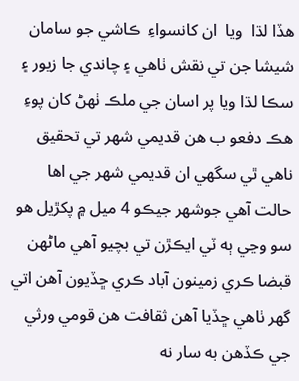هڏا لڌا  ويا  ان کانسواءِ  ڪاشي جو سامان شيشا جن تي نقش ٺاهي ۽ چاندي جا زيور ۽ سڪا لڌا ويا پر اسان جي ملڪ ٺهڻ کان پوءِ هڪ دفعو ب هن قديمي شهر تي تحقيق ناهي ٿي سگهي ان قديمي شهر جي اها حالت آهي جوشهر جيڪو 4 ميل ۾ پکڙيل هو سو وڃي ٻه ٽي ايڪڙن تي بچيو آهي ماڻهن قبضا ڪري زمينون آباد ڪري ڇڏيون آهن اتي گهر ٺاهي ڇڏيا آهن ثقافت هن قومي ورثي جي ڪڏهن به سار نه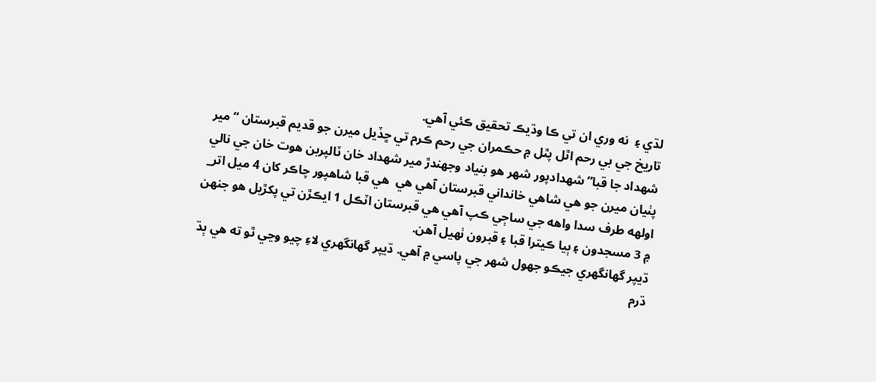لڌي ۽  نه وري ان تي ڪا وڌيڪ تحقيق ڪئي آهي.
تاريخ جي بي رحم اٿل پٿل ۾ حڪمران جي رحم ڪرم تي ڇڏيل ميرن جو قديم قبرستان “ مير شهداد جا قبا” شهدادپور شهر هو بنياد وجهندڙ مير شهداد خان ٽالپربن هوت خان جي نالي پٺيان ميرن جو هي شاهي خانداني قبرستان آهي هي  هي قبا شاهپور چاڪر کان 4 ميل اتر_ اولهه طرف سدا واهه جي ساڄي ڪپ آهي هي قبرستان اٽڪل 1 ايڪڙن تي پکڙيل هو جنهن ۾ 3 مسجدون ۽ ٻيا ڪيترا قبا ۽ قبرون ٺهيل آهن.
ڌيپر گهانگهري جيڪو جهول شهر جي پاسي ۾ آهي. ڌيپر گهانگهري لاءِ چيو وڃي ٿو ته هي ٻڌ ڌرم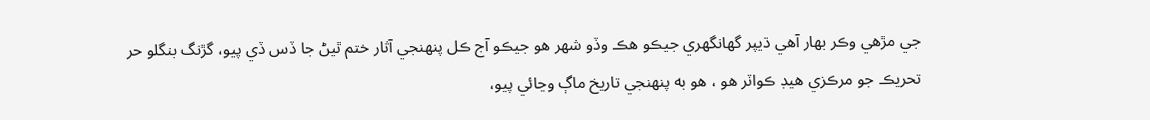جي مڙهي وڪر بهار آهي ڌيپر گهانگهري جيڪو هڪ وڏو شهر هو جيڪو آج ڪل پنهنجي آثار ختم ٿيڻ جا ڏس ڏي پيو، گڙنگ بنگلو حر تحريڪ جو مرڪزي هيڊ ڪواٽر هو ، هو به پنهنجي تاريخ ماڳ وڃائي پيو،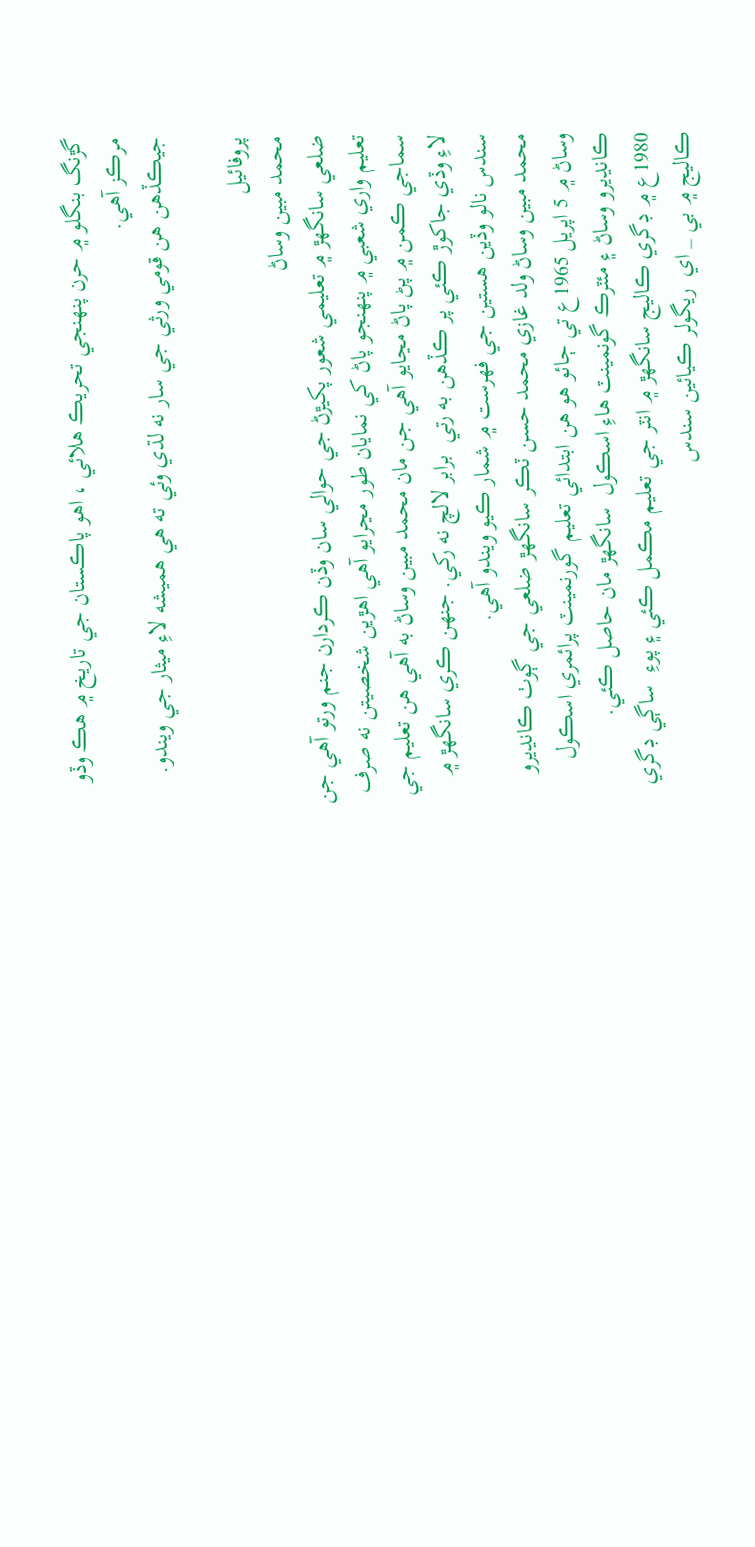گڙنگ بنگلو ۾ حرن پنهنجي تحريڪ هلائي ، اهو پاڪستان جي تاريخ ۾ هڪ وڏو مرڪز آهي.
جيڪڏهن هن قومي ورثي جي سار نه لڌي وئي ته هي هميشه لاءِ ميثار جي ويندو.

پروفائيل
محمد مبين وساڻ
ضلعي سانگهڙ ۾ تعليمي شعور پکيڙڻ جي حوالي سان وڏن ڪردارن جنم ورتو آهي جن تعليم واري شعبي ۾ پنهنجو پاڻ کي نمايان طور مڃرايو آهي اهڙين شخصيتن نه صرف سماجي ڪمن ۾ پڻ پاڻ مڃايو آهي جن مان محمد مبين وساڻ به آهي هن تعليم جي لاءِ وڏي جاکوڙ ڪئي پر ڪڏهن به رتي  برابر لالچ نه رکي. جنهن ڪري سانگهڙ ۾ سندس نالو وڏين هستين جي فهرست ۾ شمار ڪيو ويندو آهي.
محمد مبين وساڻ ولد غازي محمد حسن ٽڪر سانگهڙ ضلعي جي ڳوٺ ڪانڍيرو وساڻ ۾ 5 اپريل 1965ع تي ڄائو هو هن ابتدائي تعليم گورنمينٽ پرائمري اسڪول ڪانڍيرو وساڻ ۽ مئٽرڪ گونمينٽ هاءِ اسڪول  سانگهڙ مان حاصل ڪئي.
1980ع ۾ ڊگري ڪاليج سانگهڙ ۾ انٽر جي تعليم مڪمل ڪئي ۽ پوءِ  ساڳي ڊگري  ڪاليج ۾ بي _ اي  ريگولر ڪيائين سندس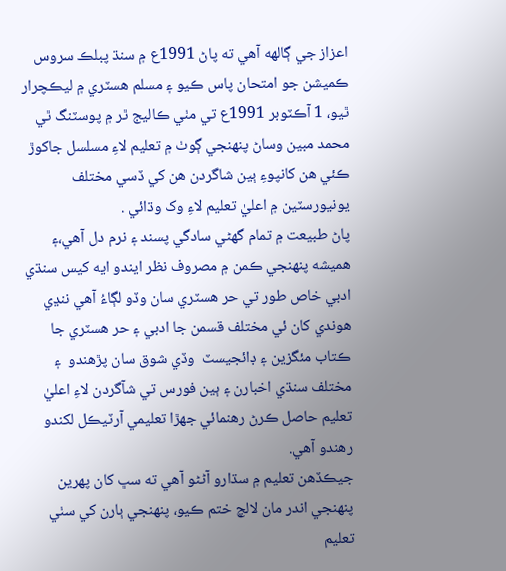اعزاز جي ڳالهه آهي ته پاڻ 1991ع ۾ سنڌ پبلڪ سروس ڪميشن جو امتحان پاس ڪيو ۽ مسلم هسٽري ۾ ليڪچرار ٿيو، 1 آڪٽوبر 1991ع تي مٺي ڪاليج ٿر ۾ پوسٽنگ ٿي محمد مبين وساڻ پنهنجي ڳوٺ ۾ تعليم لاءِ مسلسل جاکوڙ ڪئي هن کانپوءِ ٻين شاگردن هن کي ڏسي مختلف يونيورسٽين ۾ اعليٰ تعليم لاءِ وک وڌائي .
پاڻ طبيعت ۾ تمام گهڻي سادگي پسند ۽ نرم دل آهي،۽ هميشه پنهنجي ڪمن ۾ مصروف نظر ايندو ايه کيس سنڌي ادبي خاص طور تي حر هسٽري سان وڏو لڳاءُ آهي ننڍي هوندي کان ئي مختلف قسمن جا ادبي ۽ حر هسٽري جا ڪتاب مئگزين ۽ ڊائجيسٽ  وڏي شوق سان پڙهندو  ۽ مختلف سنڌي اخبارن ۽ ٻين فورس تي شآگردن لاءِ اعليٰ تعليم حاصل ڪرڻ رهنمائي جهڙا تعليمي آرٽيڪل لکندو رهندو آهي.
جيڪڏهن تعليم ۾ سڌارو آڻڻو آهي ته سڀ کان پهرين پنهنجي اندر مان لالچ ختم ڪيو، پنهنجي ٻارن کي سٺي تعليم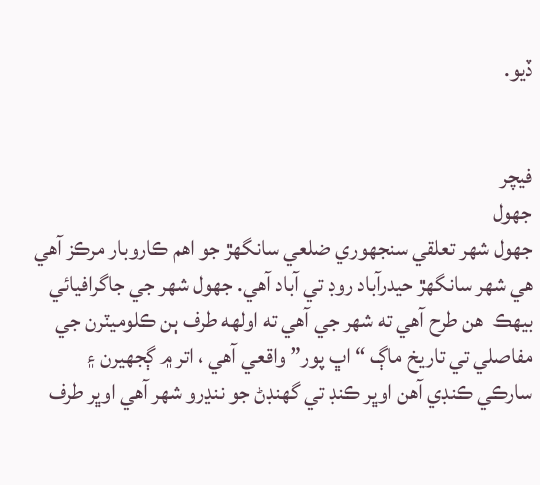ڏيو.


فيچر
جهول
جهول شهر تعلقي سنجهوري ضلعي سانگهڙ جو اهم ڪاروبار مرڪز آهي هي شهر سانگهڙ حيدرآباد روڊ تي آباد آهي. جهول شهر جي جاگرافيائي  بيهڪ  هن طرح آهي ته شهر جي آهي ته اولهه طرف ٻن ڪلوميٽرن جي مفاصلي تي تاريخ ماڳ “ اڀ پور” واقعي آهي ، اتر ۾ ڳجهيرن ۽ سارڪي ڪنڊي آهن اوڀر ڪنڊ تي گهنڊڻ جو ننڍرو شهر آهي اوڀر طرف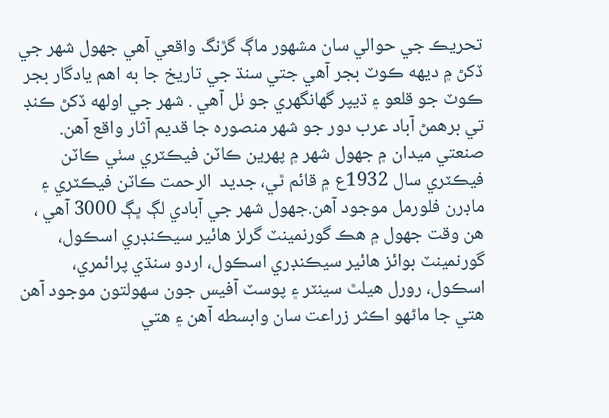تحريڪ جي حوالي سان مشهور ماڳ گڙنگ واقعي آهي جهول شهر جي ڏکڻ ۾ ديهه ڪوٽ بجر آهي جتي سنڌ جي تاريخ جا به اهم يادگار بجر ڪوٽ جو قلعو ۽ ڌيپر گهانگهري جو ٺل آهي . شهر جي اولهه ڏکڻ ڪنڊ تي برهمڻ آباد عرب دور جو شهر منصوره جا قديم آثار واقع آهن. صنعتي ميدان ۾ جهول شهر ۾ پهرين ڪاٽن فيڪٽري سٺي ڪاٽن فيڪٽري سال 1932ع ۾ قائم ٿي، جديد  الرحمت ڪاٽن فيڪٽري ۽ ماڊرن فلورمل موجود آهن.جهول شهر جي آبادي لڳ ڀڳ 3000 آهي ، هن وقت جهول ۾ هڪ گورنمينٽ گرلز هائير سيڪنڊري اسڪول، گورنمينٽ بوائز هائير سيڪنڊري اسڪول، اردو سنڌي پرائمري، اسڪول، رورل هيلٿ سينٽر ۽ پوسٽ آفيس جون سهولتون موجود آهن هتي جا ماڻهو اڪثر زراعت سان وابسطه آهن ۽ هتي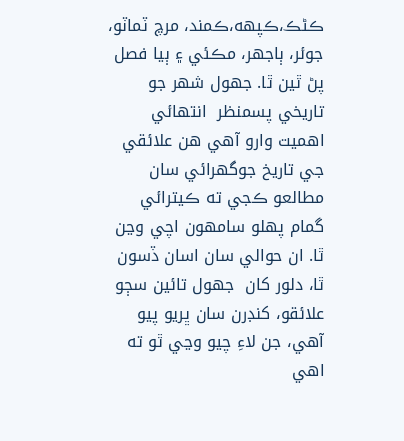ڪڻڪ،ڪپهه،ڪمند، مرچ ٽماٽو، جوئر، ٻاجهر، مڪئي ۽ ٻيا فصل پڻ ٿين ٿا. جهول شهر جو تاريخي پسمنظر  انتهائي اهميت وارو آهي هن علائقي جي تاريخ جوگهرائي سان مطالعو ڪجي ته ڪيترائي گمام پهلو سامهون اچي وڃن ٿا. ان حوالي سان اسان ڏسون ٿا، دلور کان  جهول تائين سڄو علائقو، کنڊرن سان ڀريو پيو آهي، جن لاءِ چيو وڃي ٿو ته اهي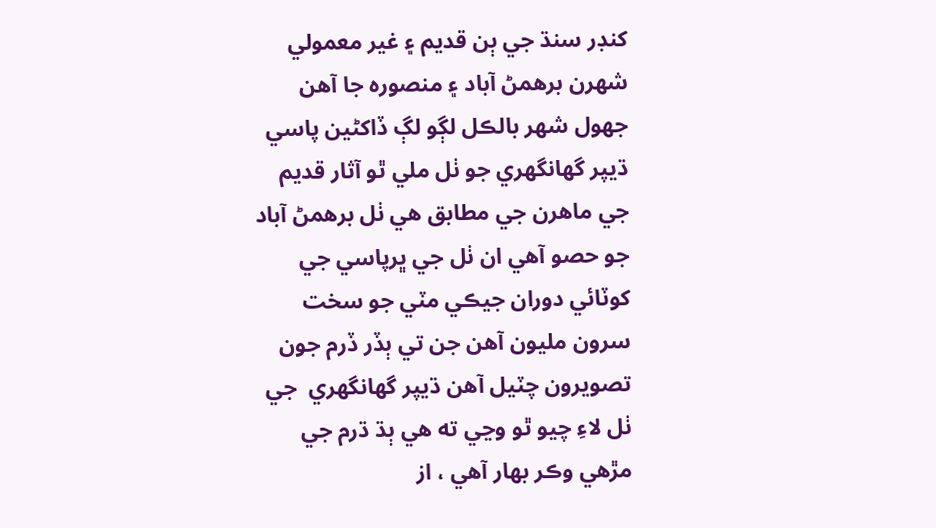کنڊر سنڌ جي ٻن قديم ۽ غير معمولي  شهرن برهمڻ آباد ۽ منصوره جا آهن جهول شهر بالڪل لڳو لڳ ڏاکڻين پاسي ڌيپر گهانگهري جو ٺل ملي ٿو آثار قديم جي ماهرن جي مطابق هي ٺل برهمڻ آباد جو حصو آهي ان ٺل جي ڀرپاسي جي کوٽائي دوران جيڪي مٽي جو سخت سرون مليون آهن جن تي ٻڏر ڏرم جون تصويرون چٽيل آهن ڌيپر گهانگهري  جي ٺل لاءِ چيو ٿو وڃي ته هي ٻڌ ڌرم جي مڙهي وڪر بهار آهي ، از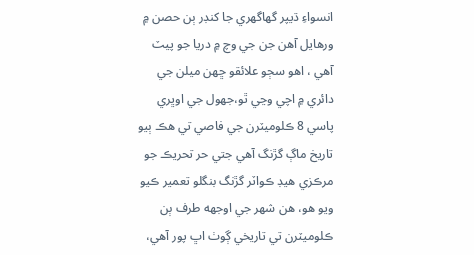انسواءِ ڌيپر گهاگهري جا کنڊر ٻن حصن ۾ ورهايل آهن جن جي وچ ۾ دريا جو پيٽ آهي ، اهو سڄو علائقو ڇهن ميلن جي دائري ۾ اچي وڃي ٿو،جهول جي اوڀري پاسي 8 ڪلوميٽرن جي فاصي تي هڪ ٻيو تاريخ ماڳ گڙنگ آهي جتي حر تحريڪ جو مرڪزي هيڊ ڪواٽر گڙنگ بنگلو تعمير ڪيو ويو هو، هن شهر جي اوجهه طرف ٻن ڪلوميٽرن تي تاريخي ڳوٺ اڀ پور آهي،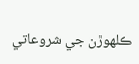ڪلهوڙن جي شروعاتي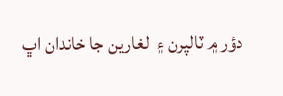دؤر ۾ ٽالپرن ۽  لغارين جا خاندان اڀ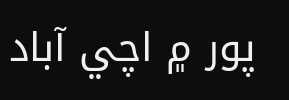پور ۾ اچي آباد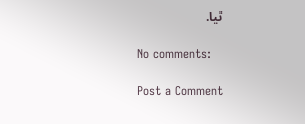ٿيا.

No comments:

Post a Comment